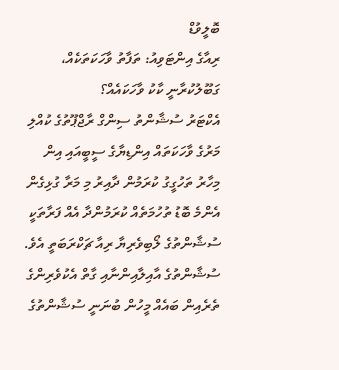ބޮލީވުޑް
ރިއާގެ އިންޓަވިއު: ތަފާތު ވާހަކަތަކެއް، ގަބޫލުކުރާނީ ކާކު ވާހަކައެއް؟
އެކްޓަރު ސުޝާންތު ސިންގް ރާޖްޕޫތުގެ ކުއްލި މަރުގެ ވާހަކަތައް އިންޑިޔާގެ ސީބީއައި އިން މިހާރު ތަހުގީގު ކުރަމުން ދާއިރު މި މަރާ ގުޅިގެން އެންމެ ބޮޑު ތުހުމަތެއް ކުރަމުންދާ އެއް ފަރާތަކީ ސުޝާންތުގެ ލޯބިވެރިޔާ ރިއާ ޗަކްރަބަތީ އެވެ. ސުޝާންތުގެ އާއިލާއިންނާއި ގާތް އެކުވެރިންގެ ތެރެއިން ބައެއް މީހުން ބުނަނީ ސުޝާންތުގެ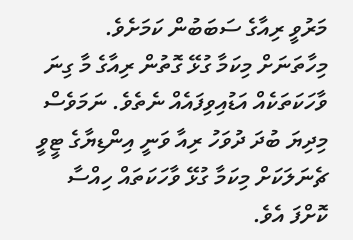މަރުވީ ރިއާގެ ސަބަބުން ކަމަށެވެ. މިހާތަނަށް މިކަމާ ގުޅޭ ގޮތުން ރިއާގެ މާ ގިނަ ވާހަކަތަކެއް އަޑުއިވިފައެއް ނެތެވެ. ނަމަވެސް މިދިޔަ ބުދަ ދުވަހު ރިއާ ވަނީ އިންޑިޔާގެ ޓީވީ ޗެނަލަކަށް މިކަމާ ގުޅޭ ވާހަކަތައް ހިއްސާ ކޮށްފަ އެވެ.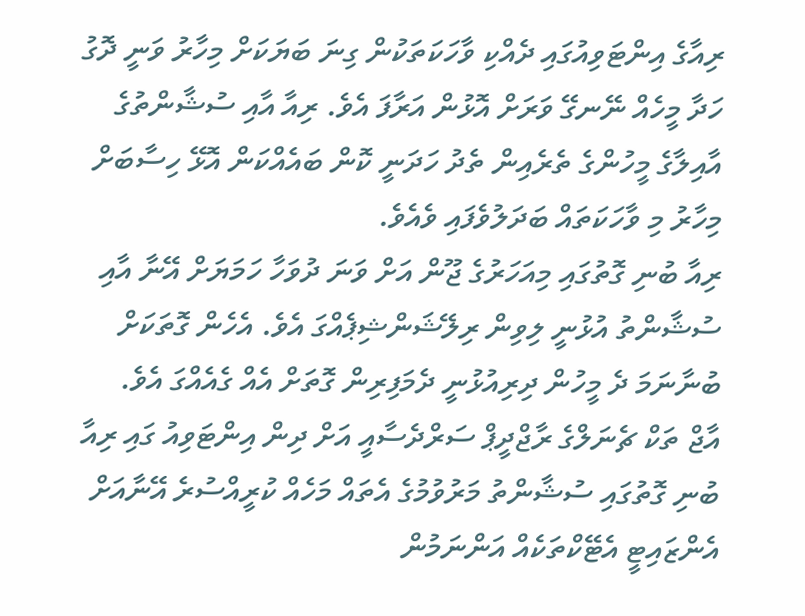ރިއާގެ އިންޓަވިއުގައި ދެއްކި ވާހަކަތަކުން ގިނަ ބަޔަކަށް މިހާރު ވަނީ ދޮގު ހަދާ މީހެއް ނޭނގޭ ވަރަށް އޮޅުން އަރާފަ އެވެ. ރިއާ އާއި ސުޝާންތުގެ އާއިލާގެ މީހުންގެ ތެރެއިން ތެދު ހަދަނީ ކޮން ބައެއްކަން އޮޅޭ ހިސާބަށް މިހާރު މި ވާހަކަތައް ބަދަލުވެފައި ވެއެވެ.
ރިއާ ބުނި ގޮތުގައި މިއަހަރުގެ ޖޫން އަށް ވަނަ ދުވަހާ ހަމަޔަށް އޭނާ އާއި ސުޝާންތު އުޅުނީ ލިވިން ރިލޭޝަންޝިޕެއްގަ އެވެ. އެހެން ގޮތަކަށް ބުނާނަމަ ދެ މީހުން ދިރިއުޅުނީ ދެމަފިރިން ގޮތަށް އެއް ގެއެއްގަ އެވެ.
އާޖް ތަކް ޗެނަލްގެ ރާޖްދީޕް ސަރްދެސާއީ އަށް ދިން އިންޓަވިއު ގައި ރިއާ ބުނި ގޮތުގައި ސުޝާންތު މަރުވުމުގެ އެތައް މަހެއް ކުރީއްސުރެ އޭނާއަށް އެންޒައިޓީ އެޓޭކްތަކެއް އަންނަމުން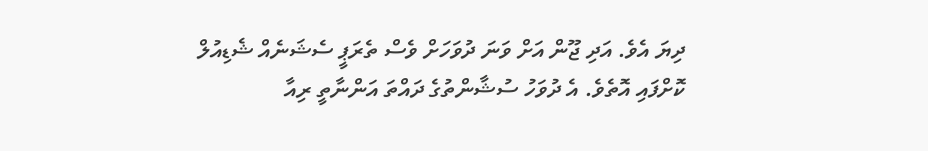ދިޔަ އެވެ. އަދި ޖޫން އަށް ވަނަ ދުވަހަށް ވެސް ތެރަޕީ ސެޝަނެއް ޝެޑިއުލް ކޮށްފައި އޮތެވެ. އެ ދުވަހު ސުޝާންތުގެ ދައްތަ އަންނާތީ ރިއާ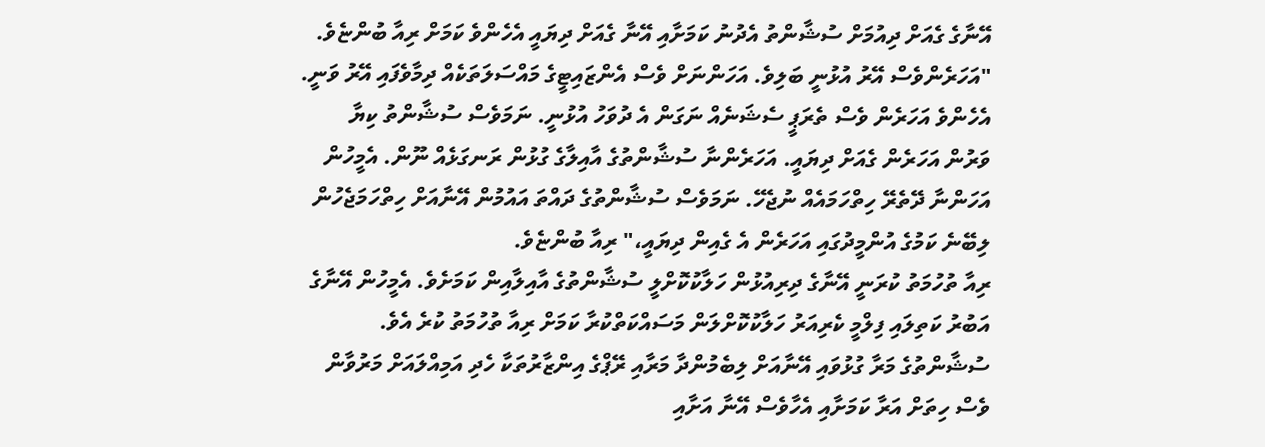އޭނާގެ ގެއަށް ދިއުމަށް ސުޝާންތު އެދުނު ކަމަށާއި އޭނާ ގެއަށް ދިޔައީ އެހެންވެ ކަމަށް ރިއާ ބުންޏެވެ.
"އަހަރެންވެސް އޭރު އުޅުނީ ބަލިވެ. އަހަންނަށް ވެސް އެންޒައިޓީގެ މައްސަލަތަކެއް ދިމާވެފައި އޭރު ވަނީ. އެހެންވެ އަހަރެން ވެސް ތެރަޕީ ސެޝަނެއް ނަގަން އެ ދުވަހު އުޅުނީ. ނަމަވެސް ސުޝާންތު ކިޔާ ވަރުން އަހަރެން ގެއަށް ދިޔައީ. އަހަރެންނާ ސުޝާންތުގެ އާއިލާގެ ގުޅުން ރަނގަޅެއް ނޫން. އެމީހުން އަހަންނާ ދޭތެރޭ ހިތްހަމައެއް ނުޖެހޭ. ނަމަވެސް ސުޝާންތުގެ ދައްތަ އައުމުން އޭނާއަށް ހިތްހަމަޖެހުން ލިބޭނެ ކަމުގެ އުންމީދުގައި އަހަރެން އެ ގެއިން ދިޔައީ،" ރިއާ ބުންޏެވެ.
ރިއާ ތުހުމަތު ކުރަނީ އޭނާގެ ދިރިއުޅުން ހަލާކުކޮށްލީ ސުޝާންތުގެ އާއިލާއިން ކަމަށެވެ. އެމީހުން އޭނާގެ އަބުރު ކަތިލައި ފިލްމީ ކެރިއަރު ހަލާކުކޮށްލަން މަސައްކަތްކުރާ ކަމަށް ރިއާ ތުހުމަތު ކުރެ އެވެ.
ސުޝާންތުގެ މަރާ ގުޅުވައި އޭނާއަށް ލިބެމުންދާ މަރާއި ރޭޕްގެ އިންޒާރުތަކާ ހެދި އަމިއްލައަށް މަރުވާން ވެސް ހިތަށް އަރާ ކަމަށާއި އެހާވެސް އޭނާ އަށާއި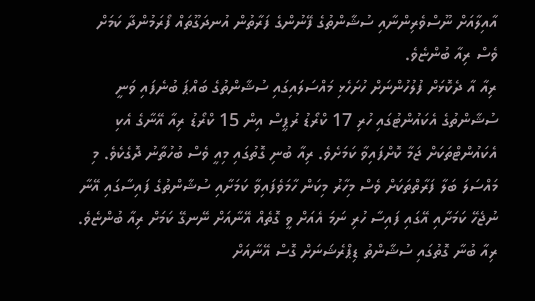އާއިލާއަށް ނޫސްވެރިންނާއި ސުޝާންތުގެ ފޭނުންގެ ފަރާތުން އުނދަގޫތައް ފޯރަމުންދާ ކަމަށް ވެސް ރިއާ ބުންޏެވެ.
ރިއާ އާ ދެކޮޅަށް ފުލުހުންނަށް ހުށަހެޅި މައްސަލައިގައި ސުޝާންތުގެ ބައްޕަ ބުނެފައި ވަނީ ސުޝާންތުގެ އެކައުންޓުގައި ހުރި 17 ކްރޯޑު ރުޕީސް އިން 15 ކްރޯޑު ރިއާ އޭނާގެ އެކި އެކައުންޓްތަކަށް ޖަމާ ކޮށްފައިވާ ކަމަށެވެ. ރިއާ ބުނި ގޮތުގައި މިއީ ވެސް ބުހުތާނު ދޮގެކެވެ. މި މައްސަލަ ބަލާ ފަރާތްތަކަށް ވެސް މިހާރު މިކަން ހާމަވެފައިވާ ކަމަށާއި ސުޝާންތުގެ ފައިސާގައި އޭނާ ނުޖެހޭ ކަމަށާއި އޭގައި ފައިސާ ހުރި ނަމަ އެއަށް ވީ ގޮތެއް އޭނާއަށް ނޭނގޭ ކަމަށް ރިއާ ބުންޏެވެ.
ރިއާ ބުނާ ގޮތުގައި ސުޝާންތު ޑިޕްރެޝަނަށް ގޮސް އޭނާއަށް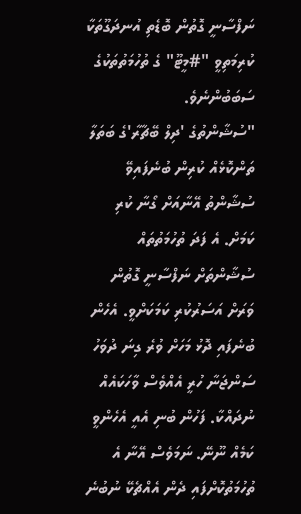ނަފްސާނީ ގޮތުން ބޮޑެތި އުނދަގޫތަކާ ކުރިމަތިވީ "#މީޓޫ" ގެ ތުހުމަތުތަކުގެ ސަބަބުންނެވެ.
"ސުޝާންތުގެ 'ދިލް ބޭޗާރާ'ގެ ބަތަލާ ތަންކޮޅެއް ކުރިން ބުނެފައިވޭ ސުޝާންތު އޭނާއަށް ގޯނާ ކުރި ކަމަށް. އެ ފަދަ ތުހުމަތުތައް ސުޝާންތަށް ނަފްސާނީ ގޮތުން ވަރަށް އަސަރުކުރި ކަމަކަށްވީ. އެހެން ބުނެފައި ދޮޅު މަހަށް ވުރެ ގިނަ ދުވަހު ސަންޖަނާ ހުރީ އެއްވެސް ވާހަކައެއް ނުދައްކާ. ފަހުން ބުނި އެއީ އެހެންވީ ކަމެއް ނޫނޭ. ނަމަވެސް އޭނާ އެ ތުހުމަތުކޮށްފައި ދެން އެއްޗެކޭ ނުބުނެ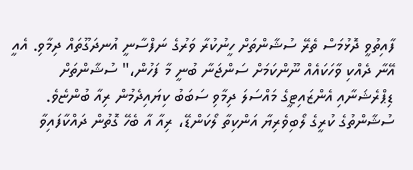ފާއިތުވީ ދޮޅުމަސް ތެރޭ ސުޝާންތަށް ހީނުކުރާ ވަރުގެ ނަފްސާނީ އުނދަގޫތައް ދިމާވި. އެއީ އޭނާ ދެއްކި ވާހަކައެއް ނޫންކަމަށް ސަންޖަނާ ބުނީ މާ ފަހުން،" ސުޝާންތަށް ޑިޕްރެޝަނާއި އެންޒައިޓީގެ މައްސަލަ ދިމާވި ސަބަބު ކިޔައިދެމުން ރިއާ ބުންޏެވެ.
ސުޝާންތުގެ ކުރީގެ ލޯބިވެރިޔާ އަންކިތާ ލޯކަންޑޭ، ރިއާ އާ ބެހޭ ގޮތުން ދައްކާފައިވާ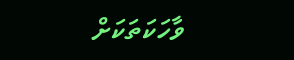ވާހަކަތަކަށް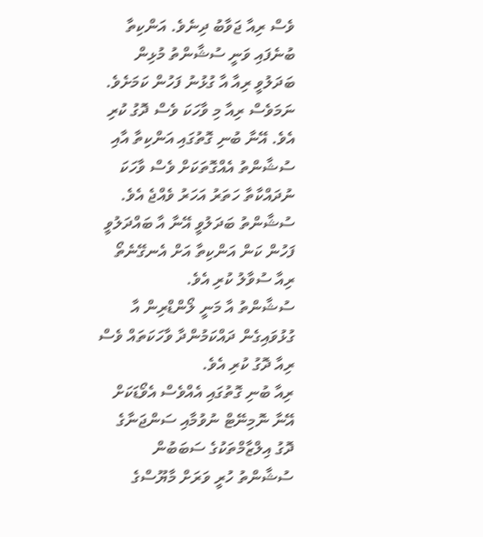ވެސް ރިއާ ޖަވާބު ދިނެވެ. އަންކިތާ ބުނެފައި ވަނީ ސުޝާންތު މުޅިން ބަދަލުވީ ރިއާ އާ ގުޅުނު ފަހުން ކަމަށެވެ. ނަމަވެސް ރިއާ މި ވާހަކަ ވެސް ދޮގު ކުރި އެވެ. އޭނާ ބުނި ގޮތުގައި އަންކިތާ އާއި ސުޝާންތު އެއްގޮތަކަށް ވެސް ވާހަކަ ނުދައްކާތާ ހަތަރު އަހަރު ވެއްޖެ އެވެ. ސުޝާންތު ބަދަލުވީ އޭނާ އާ ބައްދަލުވީ ފަހުން ކަން އަންކިތާ އަށް އެނގޭނެތޯ ރިއާ ސުވާލު ކުރި އެވެ.
ސުޝާންތު އާ މަނީ ލޯންޑްރިން އާ ގުޅުވައިގެން ދައްކަމުންދާ ވާހަކަތައް ވެސް ރިއާ ދޮގު ކުރި އެވެ.
ރިއާ ބުނި ގޮތުގައި އެއްވެސް އެވޯޑަކަށް އޭނާ ނޮމިނޭޓް ނުވުމާއި ސަންޖަނާގެ ދޮގު އިލްޒާމްތަކުގެ ސަބަބުން ސުޝާންތު ހުރީ ވަރަށް މާޔޫސްގެ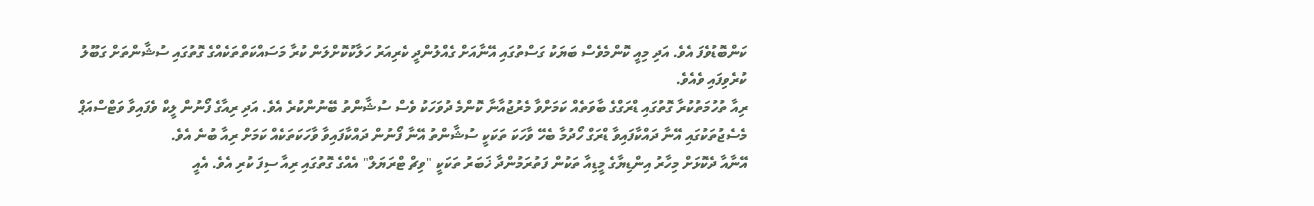ކަންބޮޑުވެފަ އެވެ. އަދި މިއީ ކޮންމެވެސް ބަޔަކު ގަސްތުގައި އޭނާއަށް ގެއްލުންދީ ކެރިއަރު ހަލާކުކޮށްލަން ކުރާ މަސައްކަތްތަކެއްގެ ގޮތުގައި ސުޝާންތަށް ގަބޫލު ކުރެވިފައި ވެއެވެ.
ރިއާ ތުހުމަތުކުރާ ގޮތުގައި ޑްރަގްގެ ބާވަތެއް ކަމަށްވާ މެރުޖުއާނާ ކޮންމެ ދުވަހަކު ވެސް ސުޝާންތު ބޭނުންކުރެ އެވެ. އަދި ރިއާގެ ފޯނުން ލީކް ވެފައިވާ ވަޓްސްއަޕް މެސެޖުތަކުގައި އޭނާ ދައްކާފައިވާ ޑްރަގް ހޯދުމާ ބެހޭ ވާހަކަ ތަކަކީ ސުޝާންތު އޭނާ ފޯނުން ދައްކާފައިވާ ވާހަކަތަކެއް ކަމަށް ރިއާ ބުނެ އެވެ.
އޭނާއާ ދެކޮޅަށް މިހާރު އިންޑިޔާގެ މީޑިއާ ތަކުން ފަތުރަމުންދާ ޚަބަރު ތަކަކީ "ވިޗް ޓްރަޔަލް" އެއްގެ ގޮތުގައި ރިއާ ސިފަ ކުރި އެވެ. އެއީ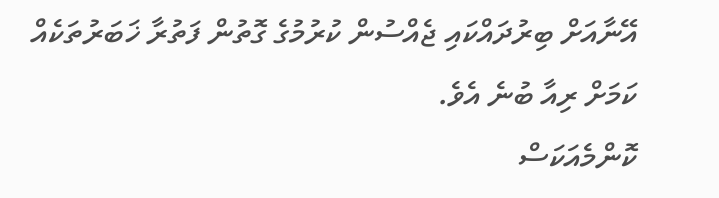އޭނާއަށް ބިރުދައްކައި ޖެއްސުން ކުރުމުގެ ގޮތުން ފަތުރާ ޚަބަރުތަކެއް ކަމަށް ރިއާ ބުނެ އެވެ.
ކޮންމެއަކަސް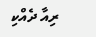ރިއާ ދެއްކި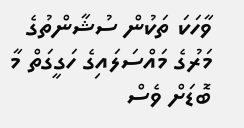ވާހަކަ ތަކުން ސުޝާންތުގެ މަރުގެ މައްސަލައިގެ ހަގީގަތް މާ ބޮޑަށް ވެސް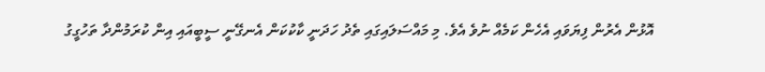އޮޅުން އެރުން ފިޔަވައި އެހެން ކަމެއް ނުވެ އެވެ. މި މައްސަލައިގައި ތެދު ހަދަނީ ކާކުކަން އެނގޭނީ ސީބީއައި އިން ކުރަމުންދާ ތަހުގީގު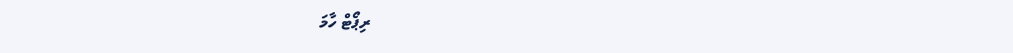ރިޕޯޓް ހާމަ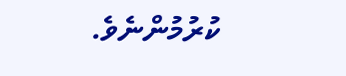ކުރުމުންނެވެ.